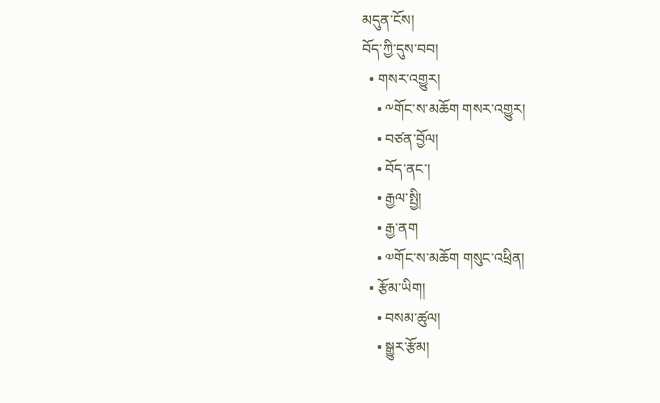མདུན་ངོས།
བོད་ཀྱི་དུས་བབ།
  • གསར་འགྱུར།
    • ༸གོང་ས་མཆོག གསར་འགྱུར།
    • བཙན་བྱོལ།
    • བོད་ནང་།
    • རྒྱལ་སྤྱི།
    • རྒྱ་ནག
    • ༧གོང་ས་མཆོག གསུང་འཕྲིན།
  • རྩོམ་ཡིག།
    • བསམ་ཚུལ།
    • སྒྱུར་རྩོམ།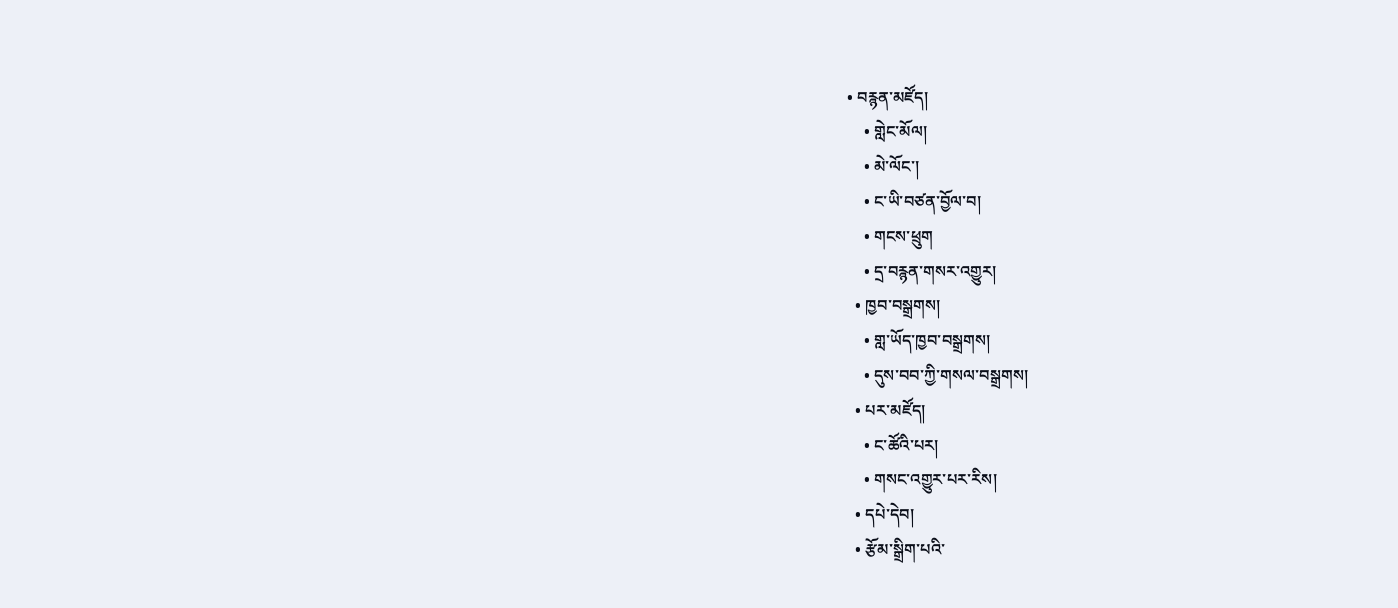• བརྙན་མཛོད།
    • གླེང་མོལ།
    • མེ་ལོང་།
    • ང་ཡི་བཙན་བྱོལ་བ།
    • གངས་ཕྲུག
    • དྲ་བརྙན་གསར་འགྱུར།
  • ཁྱབ་བསྒྲགས།
    • གླ་ཡོད་ཁྱབ་བསྒྲགས།
    • དུས་བབ་ཀྱི་གསལ་བསྒྲགས།
  • པར་མཛོད།
    • ང་ཚོའི་པར།
    • གསང་འགྱུར་པར་རིས།
  • དཔེ་དེབ།
  • རྩོམ་སྒྲིག་པའི་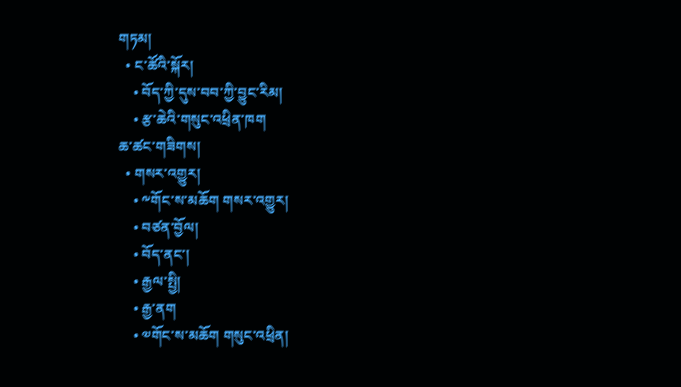གཏམ།
  • ང་ཚོའི་སྐོར།
    • བོད་ཀྱི་དུས་བབ་ཀྱི་བྱུང་རིམ།
    • རྩ་ཆེའི་གསུང་འཕྲིན་ཁག
ཆ་ཚང་གཟིགས།
  • གསར་འགྱུར།
    • ༸གོང་ས་མཆོག གསར་འགྱུར།
    • བཙན་བྱོལ།
    • བོད་ནང་།
    • རྒྱལ་སྤྱི།
    • རྒྱ་ནག
    • ༧གོང་ས་མཆོག གསུང་འཕྲིན།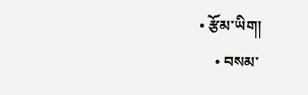• རྩོམ་ཡིག།
    • བསམ་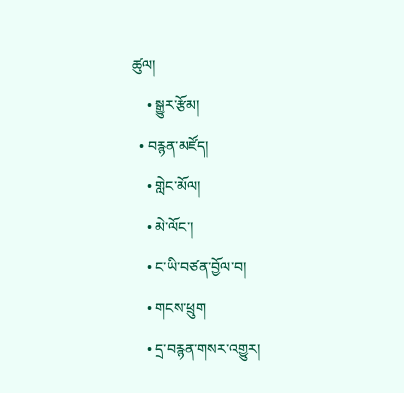ཚུལ།
    • སྒྱུར་རྩོམ།
  • བརྙན་མཛོད།
    • གླེང་མོལ།
    • མེ་ལོང་།
    • ང་ཡི་བཙན་བྱོལ་བ།
    • གངས་ཕྲུག
    • དྲ་བརྙན་གསར་འགྱུར།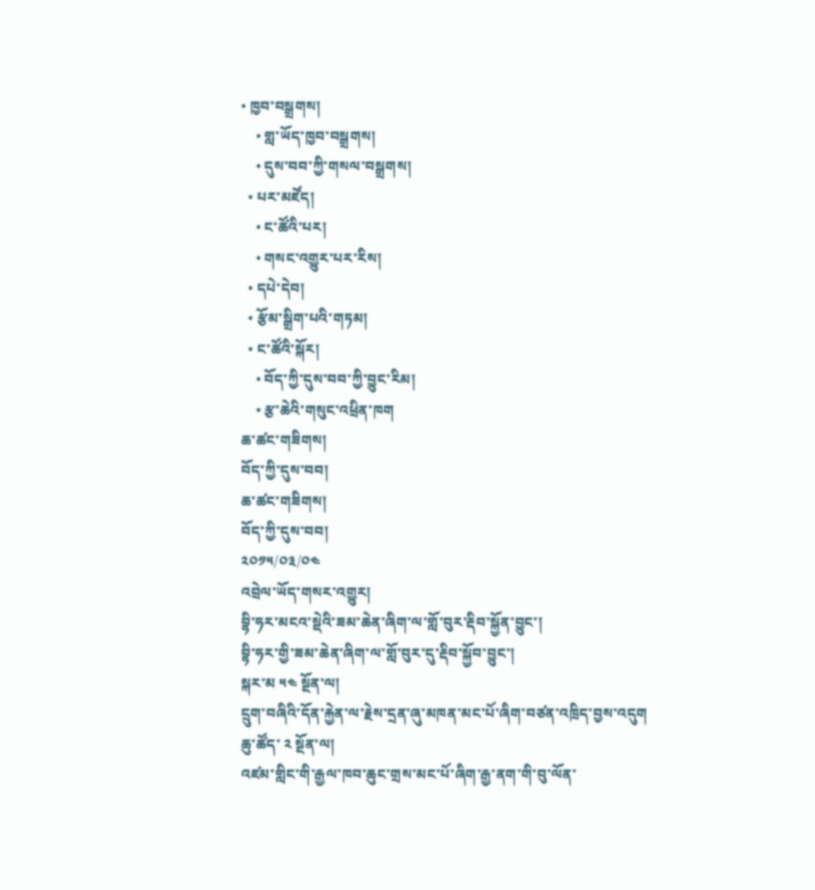• ཁྱབ་བསྒྲགས།
    • གླ་ཡོད་ཁྱབ་བསྒྲགས།
    • དུས་བབ་ཀྱི་གསལ་བསྒྲགས།
  • པར་མཛོད།
    • ང་ཚོའི་པར།
    • གསང་འགྱུར་པར་རིས།
  • དཔེ་དེབ།
  • རྩོམ་སྒྲིག་པའི་གཏམ།
  • ང་ཚོའི་སྐོར།
    • བོད་ཀྱི་དུས་བབ་ཀྱི་བྱུང་རིམ།
    • རྩ་ཆེའི་གསུང་འཕྲིན་ཁག
ཆ་ཚང་གཟིགས།
བོད་ཀྱི་དུས་བབ།
ཆ་ཚང་གཟིགས།
བོད་ཀྱི་དུས་བབ།
༢༠༡༥/༠༣/༠༤
འབྲེལ་ཡོད་གསར་འགྱུར།
བྷི་ཧར་མངའ་སྡེའི་ཟམ་ཆེན་ཞིག་ལ་གློ་བུར་རྡིབ་སྐྱོན་བྱུང་།
བྷི་ཧར་གྱི་ཟམ་ཆེན་ཞིག་ལ་གློ་བུར་དུ་རྡིབ་སྐྱོབ་བྱུང་།
སྐར་མ ༥༤ སྔོན་ལ།
དྲུག་བཞིའི་དོན་རྐྱེན་ལ་རྗེས་དྲན་ཞུ་མཁན་མང་པོ་ཞིག་བཙན་འཁྲིད་བྱས་འདུག
ཆུ་ཚོད་ ༢ སྔོན་ལ།
འཛམ་གླིང་གི་རྒྱལ་ཁབ་ཆུང་གྲས་མང་པོ་ཞིག་རྒྱ་ནག་གི་བུ་ལོན་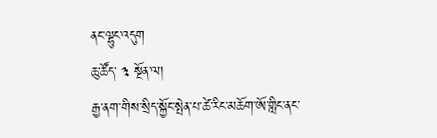ནང་ལྷུང་འདུག
ཆུ་ཚོད་ ༣ སྔོན་ལ།
རྒྱ་ནག་གིས་སྲིད་སྐྱོང་སྤེན་པ་ཚེ་རིང་མཆོག་ཨོ་གླིང་ནང་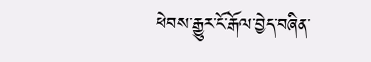ཕེབས་རྒྱུར་ངོ་རྒོལ་བྱེད་བཞིན་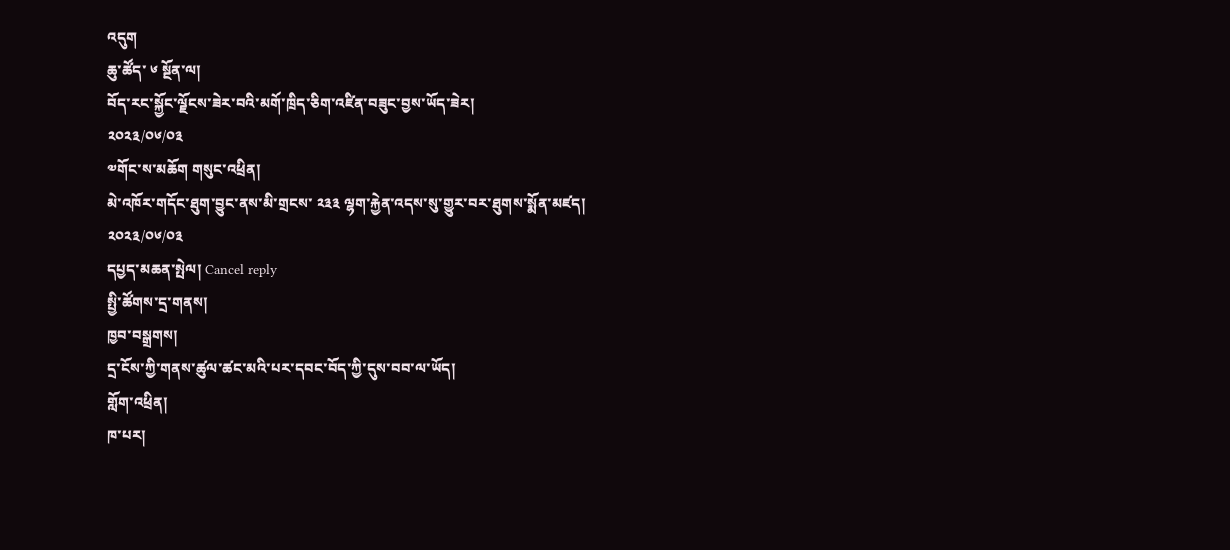འདུག
ཆུ་ཚོད་ ༦ སྔོན་ལ།
བོད་རང་སྐྱོང་ལྗོངས་ཟེར་བའི་མགོ་ཁྲིད་ཅིག་འཛིན་བཟུང་བྱས་ཡོད་ཟེར།
༢༠༢༣/༠༦/༠༣
༧གོང་ས་མཆོག གསུང་འཕྲིན།
མེ་འཁོར་གདོང་ཐུག་བྱུང་ནས་མི་གྲངས་ ༢༣༣ ལྷག་རྐྱེན་འདས་སུ་གྱུར་བར་ཐུགས་སྨོན་མཛད།
༢༠༢༣/༠༦/༠༣
དཔྱད་མཆན་སྤེལ། Cancel reply
སྤྱི་ཚོགས་དྲ་གནས།
ཁྱབ་བསྒྲགས།
དྲ་ངོས་ཀྱི་གནས་ཚུལ་ཚང་མའི་པར་དབང་བོད་ཀྱི་དུས་བབ་ལ་ཡོད།
གློག་འཕྲིན།
ཁ་པར།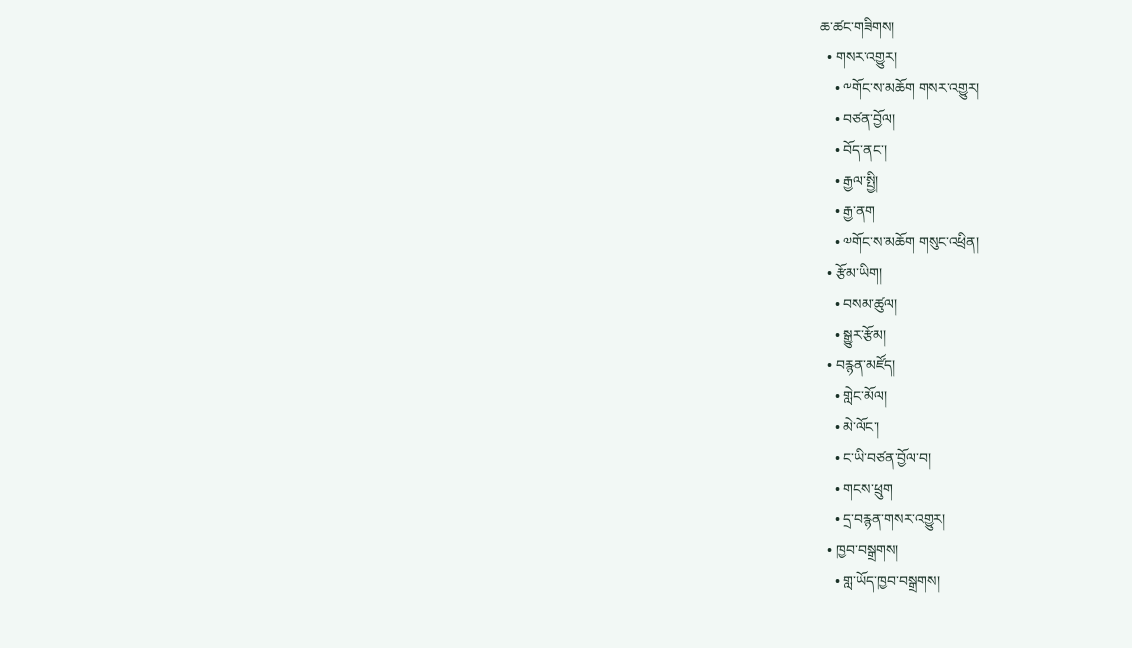ཆ་ཚང་གཟིགས།
  • གསར་འགྱུར།
    • ༸གོང་ས་མཆོག གསར་འགྱུར།
    • བཙན་བྱོལ།
    • བོད་ནང་།
    • རྒྱལ་སྤྱི།
    • རྒྱ་ནག
    • ༧གོང་ས་མཆོག གསུང་འཕྲིན།
  • རྩོམ་ཡིག།
    • བསམ་ཚུལ།
    • སྒྱུར་རྩོམ།
  • བརྙན་མཛོད།
    • གླེང་མོལ།
    • མེ་ལོང་།
    • ང་ཡི་བཙན་བྱོལ་བ།
    • གངས་ཕྲུག
    • དྲ་བརྙན་གསར་འགྱུར།
  • ཁྱབ་བསྒྲགས།
    • གླ་ཡོད་ཁྱབ་བསྒྲགས།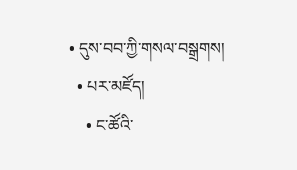• དུས་བབ་ཀྱི་གསལ་བསྒྲགས།
  • པར་མཛོད།
    • ང་ཚོའི་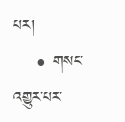པར།
    • གསང་འགྱུར་པར་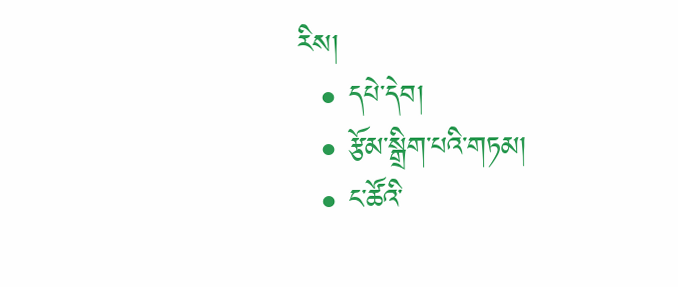རིས།
  • དཔེ་དེབ།
  • རྩོམ་སྒྲིག་པའི་གཏམ།
  • ང་ཚོའི་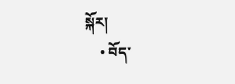སྐོར།
    • བོད་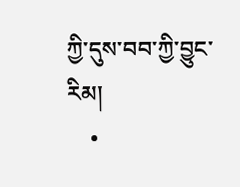ཀྱི་དུས་བབ་ཀྱི་བྱུང་རིམ།
    •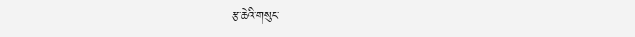རྩ་ཆེའི་གསུང་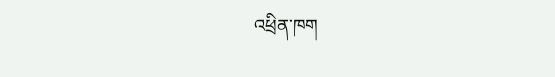འཕྲིན་ཁག